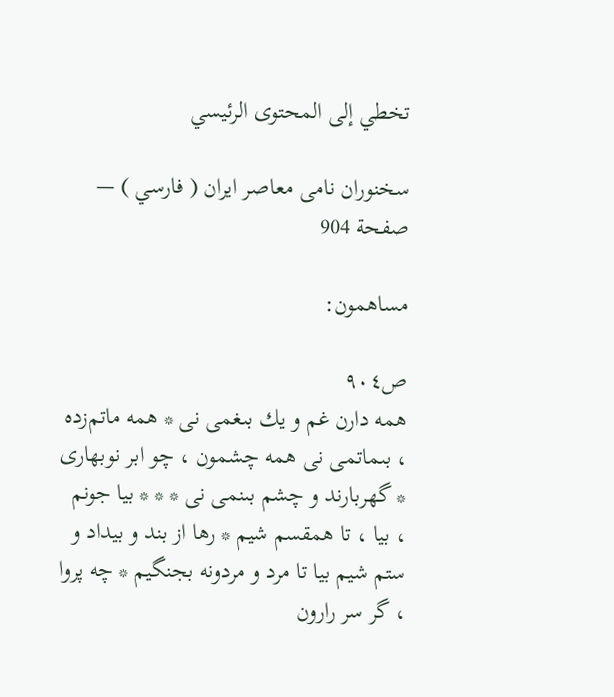تخطي إلى المحتوى الرئيسي

سخنوران نامى معاصر ايران ( فارسي ) — صفحة 904

مساهمون:

ص٩٠٤
همه دارن غم و يك بىغمى نى * همه ماتم‌زده ، بىماتمى نى همه چشمون ، چو ابر نوبهارى * گهربارند و چشم بىنمى نى * * * بيا جونم ، بيا ، تا همقسم شيم * رها از بند و بيداد و ستم شيم بيا تا مرد و مردونه بجنگيم * چه پروا ، گر سر رارون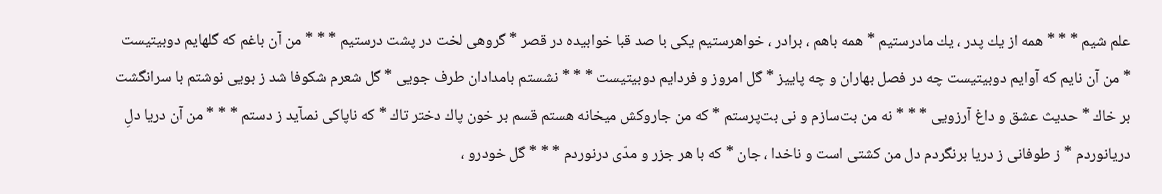علم شيم * * * همه از يك پدر ، يك مادرستيم * همه باهم ، برادر ، خواهرستيم يكى با صد قبا خوابيده در قصر * گروهى لخت در پشت درستيم * * * من آن باغم كه گلهايم دوبيتيست * من آن نايم كه آوايم دوبيتيست چه در فصل بهاران و چه پاييز * گل امروز و فردايم دوبيتيست * * * نشستم بامدادان طرف جويى * گل شعرم شكوفا شد ز بويى نوشتم با سرانگشت بر خاك * حديث عشق و داغ آرزويى * * * نه من بت‌سازم و نى بت‌پرستم * كه من جاروكش ميخانه هستم قسم بر خون پاك دختر تاك * كه ناپاكى نمىآيد ز دستم * * * من آن دريا دلِ دريانوردم * ز طوفانى ز دريا برنگردم دل من كشتى است و ناخدا ، جان * كه با هر جزر و مدّى درنوردم * * * گل خودرو ،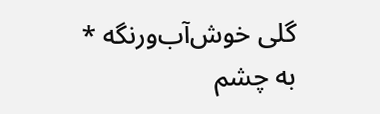گلى خوش‌آب‌ورنگه * به چشم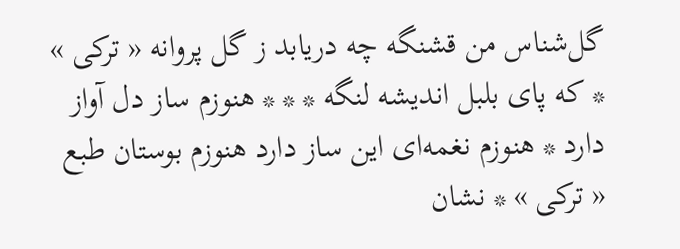گل‌شناس من قشنگه چه دريابد ز گل پروانه « تركى » * كه پاى بلبل انديشه لنگه * * * هنوزم ساز دل آواز دارد * هنوزم نغمه‌اى اين ساز دارد هنوزم بوستان طبع « تركى » * نشان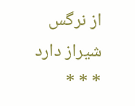از نرگس شيراز دارد
* * *